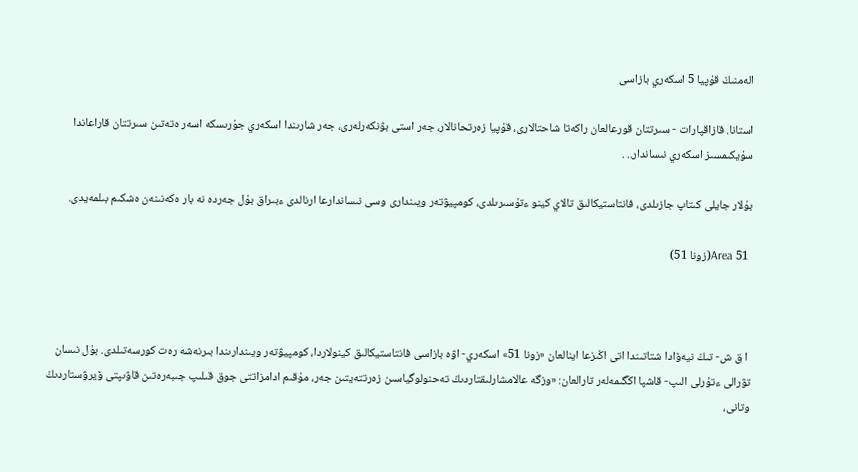الەمنىڭ قۇپيا 5 اسكەري بازاسى

استانا. قازاقپارات - سىرتتان قورعالعان راكەتا شاحتالارى، قۇپيا زەرتحانالار، جەر استى بۋنكەرلەرى، جەر شارىندا اسكەري جۇرىسكە اسەر ەتەتىن سىرتتان قاراعاندا سۇيكىمسىز اسكەري نىساندار.. .

بۇلار جايلى كىتاپ جازىلدى، فانتاستيكالىق تالاي كينو ءتۇسىرىلدى، كومپيۋتەر ويىندارى وسى نىساندارعا ارنالدى ءبىراق بۇل جەردە نە بار ەكەنىنەن ەشكىم بىلمەيدى.

 Area 51(زونا 51)



 ا ق ش- تىڭ نيەۆادا شتاتىندا اتى اڭىزعا اينالعان «زونا 51» اسكەري- اۋە بازاسى فانتاستيكالىق كينولاردا، كومپيۋتەر ويىندارىندا بىرنەشە رەت كورسەتىلدى. بۇل نىسان تۋرالى ءتۇرلى الىپ- قاشپا اڭگىمەلەر تارالعان: «وزگە عالامشارلىقتاردىڭ تەحنولوگياسىن زەرتتەيتىن جەر، مۇقىم ادامزاتتى جوق قىلىپ جىبەرەتىن قاۋىپتى ۆيرۋستاردىڭ وتانى،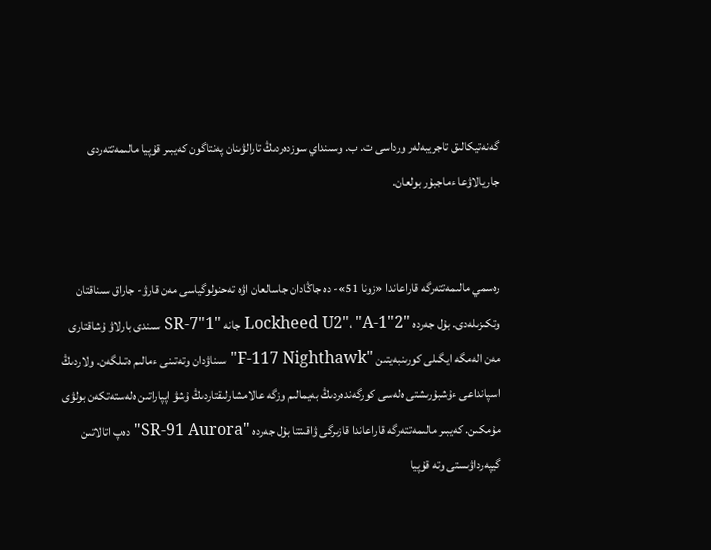گەنەتيكالىق تاجريبەلەر ورداسى ت. ب. وسىنداي سوزدەردىڭ تارالۋىنان پەنتاگون كەيبىر قۇپيا مالىمەتتەردى جاريالاۋعا ءماجبۇر بولعان.


رەسمي مالىمەتتەرگە قاراعاندا «زونا 51»- دە جاڭادان جاسالعان اۋە تەحنولوگياسى مەن قارۋ- جاراق سىناقتان وتكىزىلەدى. بۇل جەردە "Lockheed U2"، "A-1"2 جانە "SR-7"1 سىندى بارلاۋ ۇشاقتارى مەن الەمگە ايگىلى كورىنبەيتىن "F-117 Nighthawk" سىناۋدان وتەتىنى ءمالىم ەتىلگەن. ولاردىڭ اسپانداعى ءۇشبۇرىشتى ەلەسى كورگەندەردىڭ بەيمالىم وزگە عالامشارلىقتاردىڭ ۇشۋ اپپاراتىن ەلەستەتكەن بولۋى مۇمكىن. كەيبىر مالىمەتتەرگە قاراعاندا قازىرگى ۋاقىتتا بۇل جەردە "SR-91 Aurora" دەپ اتالاتىن گيپەرداۋىستى وتە قۇپيا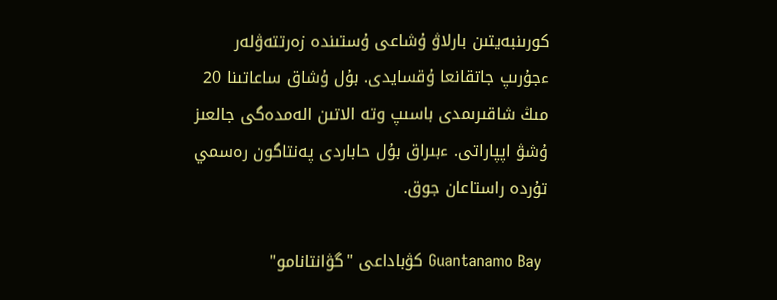كورىنبەيتىن بارلاۋ ۇشاعى ۇستىندە زەرتتەۋلەر ءجۇرىپ جاتقانعا ۇقسايدى. بۇل ۇشاق ساعاتىنا 20 مىڭ شاقىرىمدى باسىپ وتە الاتىن الەمدەگى جالعىز ۇشۋ اپپاراتى. ءبىراق بۇل حاباردى پەنتاگون رەسمي تۇردە راستاعان جوق.

 Guantanamo Bay كۋباداعى "گۋانتانامو"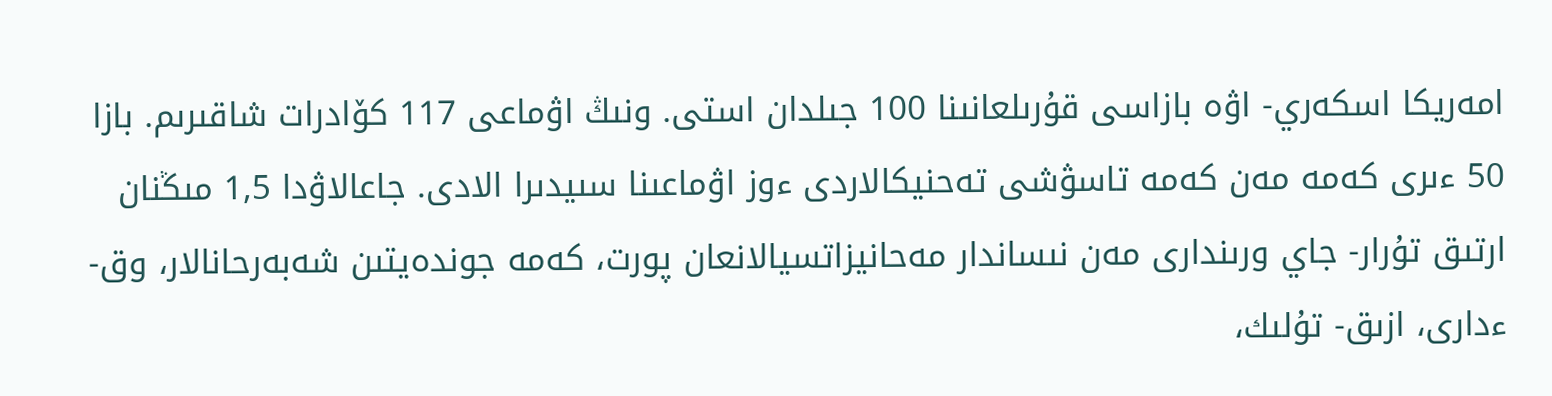امەريكا اسكەري- اۋە بازاسى قۇرىلعانىنا 100 جىلدان استى. ونىڭ اۋماعى 117 كۆادرات شاقىرىم. بازا 50 ءىرى كەمە مەن كەمە تاسۋشى تەحنيكالاردى ءوز اۋماعىنا سىيدىرا الادى. جاعالاۋدا 1,5 مىڭنان ارتىق تۇرار- جاي ورىندارى مەن نىساندار مەحانيزاتسيالانعان پورت، كەمە جوندەيتىن شەبەرحانالار، وق- ءدارى، ازىق- تۇلىك،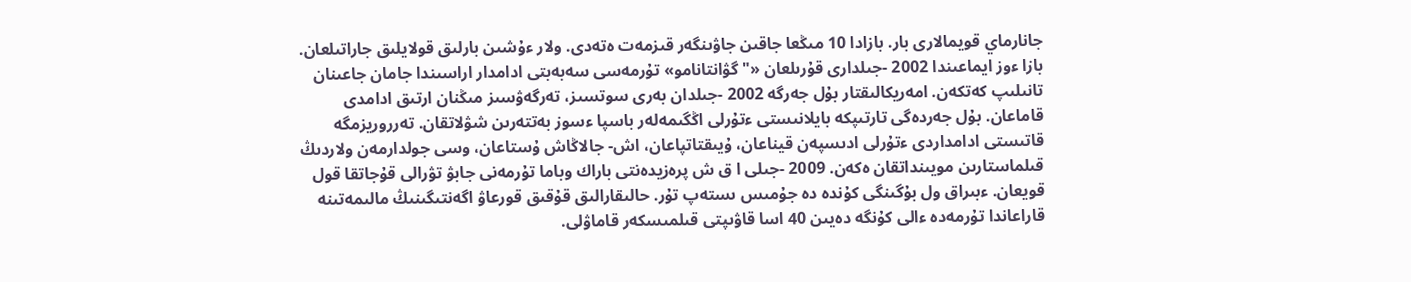جانارماي قويمالارى بار. بازادا 10 مىڭعا جاقىن جاۋىنگەر قىزمەت ەتەدى. ولار ءۇشىن بارلىق قولايلىق جاراتىلعان. بازا ءوز ايماعىندا 2002 -جىلدارى قۇرىلعان «"گۋانتانامو» تۇرمەسى سەبەبتى ادامدار اراسىندا جامان جاعىنان تانىلىپ كەتكەن. امەريكالىقتار بۇل جەرگە 2002 -جىلدان بەرى سوتسىز، تەرگەۋسىز مىڭنان ارتىق ادامدى قاماعان. بۇل جەردەگى تارتىپكە بايلانىستى ءتۇرلى اڭگىمەلەر باسپا ءسوز بەتتەرىن شۋلاتقان. تەرروريزمگە قاتىستى ادامداردى ءتۇرلى ادىسپەن قيناعان، ۇيىقتاتپاعان، اش- جالاڭاش ۇستاعان، وسى جولدارمەن ولاردىڭ قىلماستارىن مويىنداتقان ەكەن. 2009 -جىلى ا ق ش پرەزيدەنتى باراك وباما تۇرمەنى جابۋ تۋرالى قۇجاتقا قول قويعان. ءبىراق ول بۇگىنگى كۇندە دە جۇمىس ىستەپ تۇر. حالىقارالىق قۇقىق قورعاۋ اگەنتىگىنىڭ مالىمەتىنە قاراعاندا تۇرمەدە ءالى كۇنگە دەيىن 40 اسا قاۋىپتى قىلمىسكەر قاماۋلى.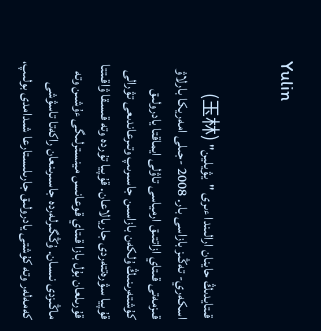Yulin


قىتايدىڭ حاينان ارالىندا ءىرى "يۋيلين" (玉林) اسكەري- تەڭىز بازاسى بار. 2008 -جىلى امەريكا بارلاۋ قىزمەتى قىتاي ازاتتىق ارمياسى تاۋلى ايماقتا يادرولىق كۇشتەرىنىڭ ۇلكەن بازاسىن جاسىرىپ وتىرعاندىعى تۋرالى قۇپيا سۋرەتتەردى جاريالاعان. قۇپيا تۇردە وتە قىسقا ۋاقىتتا قۇرىلعان بۇل بازا قىتاي قوعانىس مينسترلىگى ءۇشىن وتە ماڭىزدى نىسان. ۇڭگىرلەردە جاسىرىنعان راكەتا تاسۋشى كەمەلەر وتە كۇشتى يادرولىق جارىلىستارعا شىدامدى بولىپ،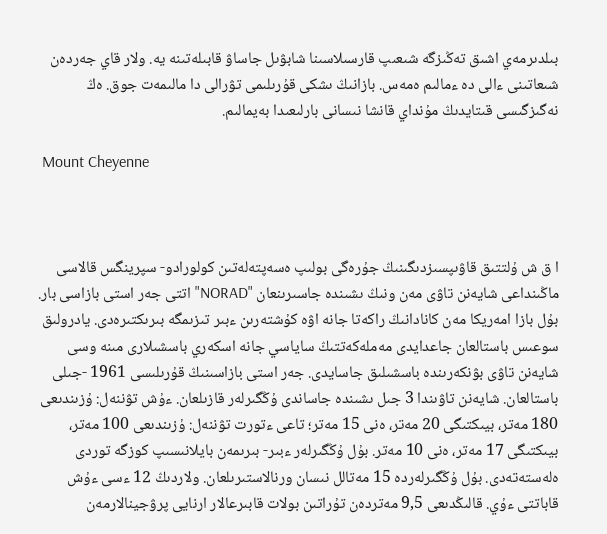بىلدىرمەي اشىق تەڭىزگە شىعىپ قارسىلاسىنا شابۋىل جاساۋ قابىلەتىنە يە. ولار قاي جەردەن شىعاتىنى ءالى دە ءمالىم ەمەس. بازانىڭ ىشكى قۇرىلىمى تۋرالى دا مالىمەت جوق. ەڭ نەگىزگىسى قىتايدىڭ مۇنداي قانشا نىسانى بارلىعىدا بەيمالىم.

 Mount Cheyenne



ا ق ش ۇلتتىق قاۋىپسىزدىگىنىڭ جۇرەگى بولىپ ەسەپتەلەتىن كولورادو- سپرينگس قالاسى ماڭىنداعى شايەنن تاۋى مەن ونىڭ ىشىندە جاسىرىنعان "NORAD" اتتى جەر استى بازاسى بار. بۇل بازا امەريكا مەن كانادانىڭ راكەتا جانە اۋە كۇشتەرىن ءبىر تىزىمگە بىرىكتىرەدى. يادرولىق سوعىس باستالعان جاعدايدى مەملەكەتتىڭ ساياسي جانە اسكەري باسشىلارى مىنە وسى شايەنن تاۋى بۋنكەرىندە باسشىلىق جاسايدى. جەر استى بازاسىنىڭ قۇرىلىسى 1961 -جىلى باستالعان. شايەنن تاۋىندا 3 جىل ىشىندە جاساندى ۇڭگىرلەر قازىلعان. ءۇش تۋننەل: ۇزىندىعى 180 مەتر، بيىكتىگى 20 مەتر، ەنى 15 مەتر؛ تاعى ءتورت تۋننەل: ۇزىندىعى 100 مەتر، بيىكتىگى 17 مەتر، ەنى 10 مەتر. بۇل ۇڭگىرلەر ءبىر- بىرىمەن بايلانىسىپ كوزگە توردى ەلەستەتەدى. بۇل ۇڭگىرلەردە 15 مەتالل نىسان ورنالاستىرىلعان. ولاردىڭ 12 ءسى ءۇش قاباتتى ءۇي. قالىڭدىعى 9,5 مەتردەن تۇراتىن بولات قابىرعالار ارنايى پرۋجينالارمەن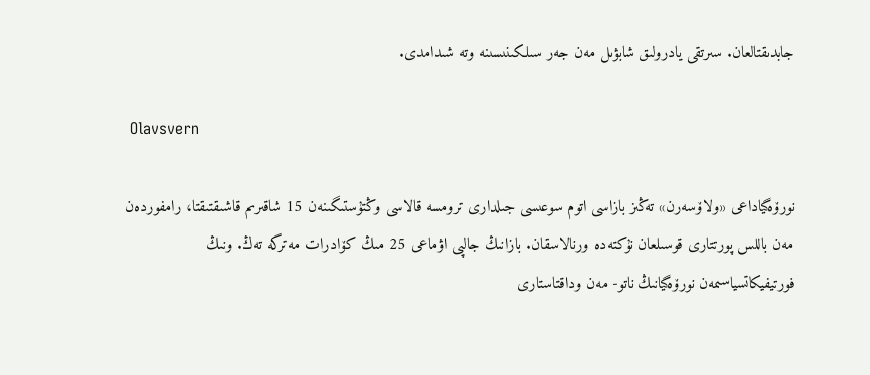جابدىقتالعان. سىرتقى يادرولىق شابۋىل مەن جەر سىلكىنىسىنە وتە شىدامدى.

 Olavsvern

نورۆەگياداعى «ولاۆسەرن» تەڭىز بازاسى اتوم سوعىسى جىلدارى ترومسە قالاسى وڭتۇستىگىنەن 15 شاقىرىم قاشىقتىقتا، رامفوردەن مەن باللس پورتتارى قوسىلعان نۇكتەدە ورنالاسقان. بازانىڭ جالپى اۋماعى 25 مىڭ كۆادرات مەترگە تەڭ. ونىڭ فورتيفيكاتسياسىمەن نورۆەگيانىڭ ناتو- مەن وداقتاستارى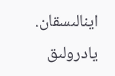اينالىسقان. يادرولىق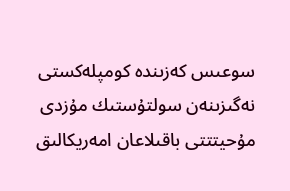سوعىس كەزىندە كومپلەكستى نەگىزىنەن سولتۇستىك مۇزدى مۇحيتتتى باقىلاعان امەريكالىق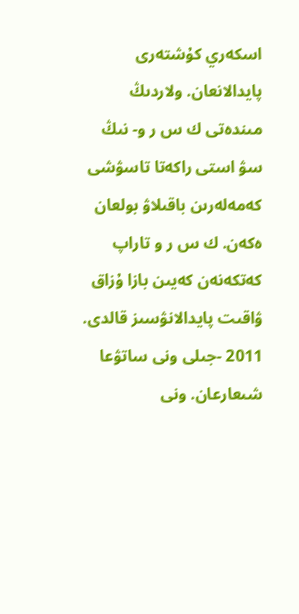اسكەري كۇشتەرى پايدالانعان. ولاردىڭ مىندەتى ك س ر و- نىڭ سۋ استى راكەتا تاسۋشى كەمەلەرىن باقىلاۋ بولعان ەكەن. ك س ر و تاراپ كەتكەنەن كەيىن بازا ۇزاق ۋاقىت پايدالانۋسىز قالدى. 2011 -جىلى ونى ساتۋعا شىعارعان. ونى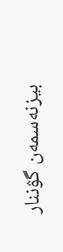بيزنەسمەن گۋننار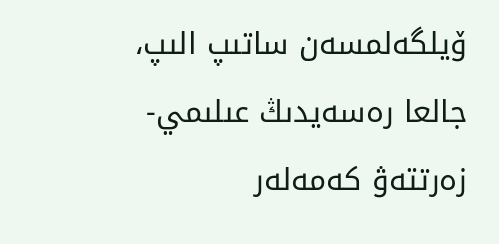ۆيلگەلمسەن ساتىپ الىپ، جالعا رەسەيدىڭ عىلىمي- زەرتتەۋ كەمەلەر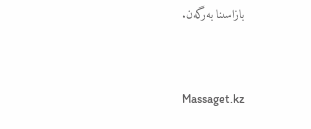بازاسىنا بەرگەن.



Massaget.kz